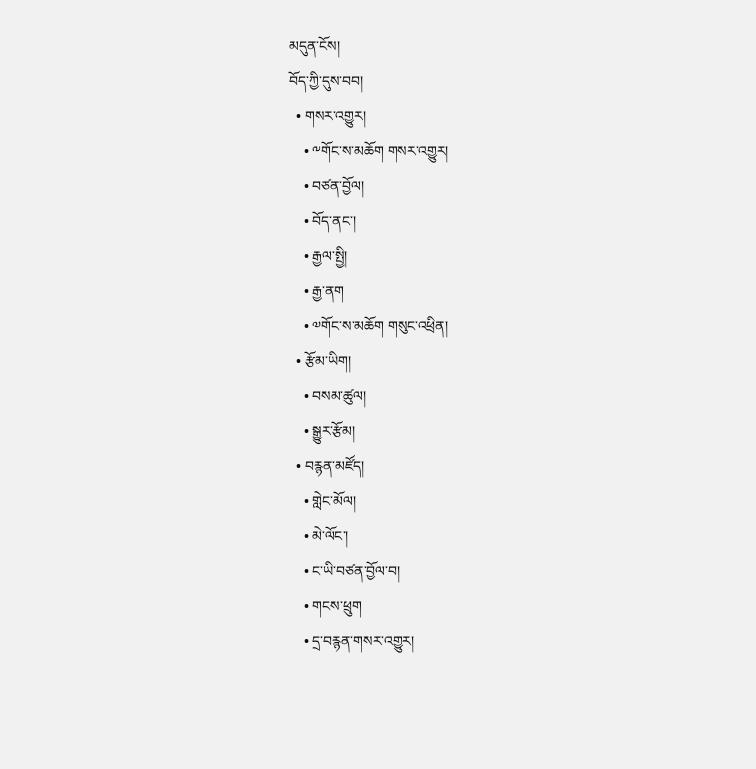མདུན་ངོས།
བོད་ཀྱི་དུས་བབ།
  • གསར་འགྱུར།
    • ༸གོང་ས་མཆོག གསར་འགྱུར།
    • བཙན་བྱོལ།
    • བོད་ནང་།
    • རྒྱལ་སྤྱི།
    • རྒྱ་ནག
    • ༧གོང་ས་མཆོག གསུང་འཕྲིན།
  • རྩོམ་ཡིག།
    • བསམ་ཚུལ།
    • སྒྱུར་རྩོམ།
  • བརྙན་མཛོད།
    • གླེང་མོལ།
    • མེ་ལོང་།
    • ང་ཡི་བཙན་བྱོལ་བ།
    • གངས་ཕྲུག
    • དྲ་བརྙན་གསར་འགྱུར།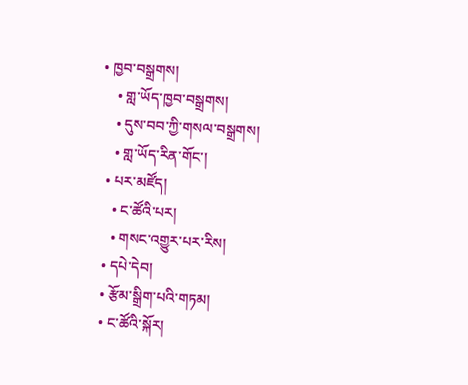• ཁྱབ་བསྒྲགས།
    • གླ་ཡོད་ཁྱབ་བསྒྲགས།
    • དུས་བབ་ཀྱི་གསལ་བསྒྲགས།
    • གླ་ཡོད་རིན་གོང་།
  • པར་མཛོད།
    • ང་ཚོའི་པར།
    • གསང་འགྱུར་པར་རིས།
  • དཔེ་དེབ།
  • རྩོམ་སྒྲིག་པའི་གཏམ།
  • ང་ཚོའི་སྐོར།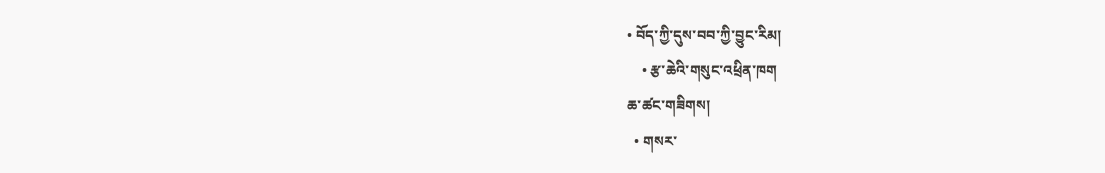• བོད་ཀྱི་དུས་བབ་ཀྱི་བྱུང་རིམ།
    • རྩ་ཆེའི་གསུང་འཕྲིན་ཁག
ཆ་ཚང་གཟིགས།
  • གསར་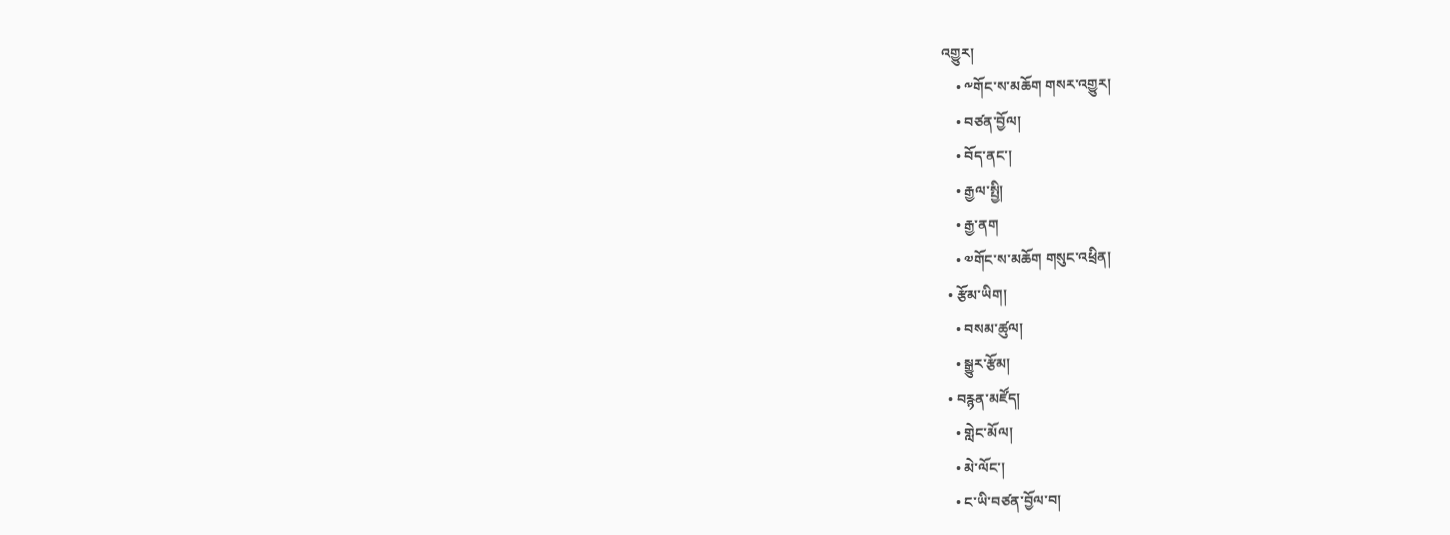འགྱུར།
    • ༸གོང་ས་མཆོག གསར་འགྱུར།
    • བཙན་བྱོལ།
    • བོད་ནང་།
    • རྒྱལ་སྤྱི།
    • རྒྱ་ནག
    • ༧གོང་ས་མཆོག གསུང་འཕྲིན།
  • རྩོམ་ཡིག།
    • བསམ་ཚུལ།
    • སྒྱུར་རྩོམ།
  • བརྙན་མཛོད།
    • གླེང་མོལ།
    • མེ་ལོང་།
    • ང་ཡི་བཙན་བྱོལ་བ།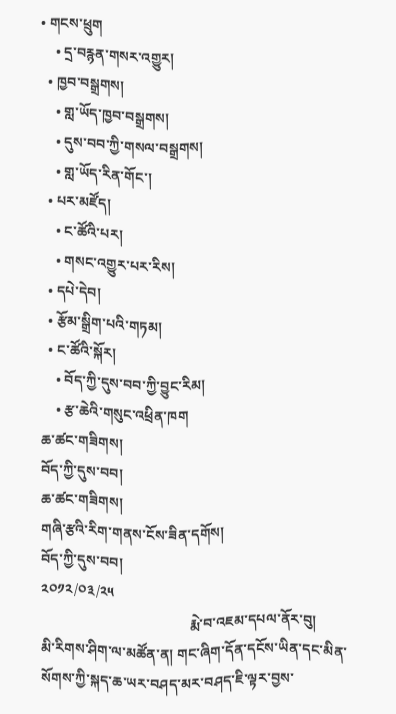• གངས་ཕྲུག
    • དྲ་བརྙན་གསར་འགྱུར།
  • ཁྱབ་བསྒྲགས།
    • གླ་ཡོད་ཁྱབ་བསྒྲགས།
    • དུས་བབ་ཀྱི་གསལ་བསྒྲགས།
    • གླ་ཡོད་རིན་གོང་།
  • པར་མཛོད།
    • ང་ཚོའི་པར།
    • གསང་འགྱུར་པར་རིས།
  • དཔེ་དེབ།
  • རྩོམ་སྒྲིག་པའི་གཏམ།
  • ང་ཚོའི་སྐོར།
    • བོད་ཀྱི་དུས་བབ་ཀྱི་བྱུང་རིམ།
    • རྩ་ཆེའི་གསུང་འཕྲིན་ཁག
ཆ་ཚང་གཟིགས།
བོད་ཀྱི་དུས་བབ།
ཆ་ཚང་གཟིགས།
གཞི་རྩའི་རིག་གནས་ངོས་ཟིན་དགོས།
བོད་ཀྱི་དུས་བབ།
༢༠༡༢/༠༣/༢༥
                                         རྨེ་བ་འཇམ་དཔལ་ནོར་བུ།
མི་རིགས་ཤིག་ལ་མཚོན་ན། གང་ཞིག་དོན་དངོས་ཡིན་དང་མིན་སོགས་ཀྱི་སྐད་ཆ་ཡར་བཤད་མར་བཤད་ཇི་ལྟར་བྱས་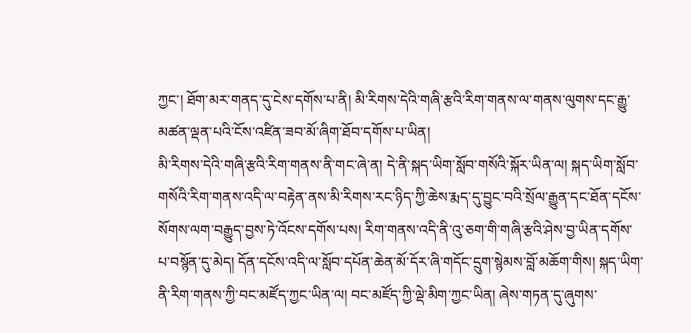ཀྱང་། ཐོག་མར་གནད་དུ་ངེས་དགོས་པ་ནི། མི་རིགས་དེའི་གཞི་རྩའི་རིག་གནས་ལ་གནས་ལུགས་དང་རྒྱུ་མཚན་ལྡན་པའི་ངོས་འཛིན་ཟབ་མོ་ཞིག་ཐོབ་དགོས་པ་ཡིན།
མི་རིགས་དེའི་གཞི་རྩའི་རིག་གནས་ནི་གང་ཞེ་ན། དེ་ནི་སྐད་ཡིག་སློབ་གསོའི་སྐོར་ཡིན་ལ། སྐད་ཡིག་སློབ་གསོའི་རིག་གནས་འདི་ལ་བརྟེན་ནས་མི་རིགས་རང་ཉིད་ཀྱི་ཆེས་རྨད་དུ་བྱུང་བའི་སྲོལ་རྒྱུན་དང་ཐོན་དངོས་སོགས་ལག་བརྒྱུད་བྱས་ཏེ་འོངས་དགོས་པས། རིག་གནས་འདི་ནི་འུ་ཅག་གི་གཞི་རྩའི་ཤེས་བྱ་ཡིན་དགོས་པ་བསྙོན་དུ་མེད། དོན་དངོས་འདི་ལ་སློབ་དཔོན་ཆེན་མོ་དོར་ཞི་གདོང་དྲུག་སྙེམས་བློ་མཆོག་གིས། སྐད་ཡིག་ནི་རིག་གནས་ཀྱི་བང་མཛོད་ཀྱང་ཡིན་ལ། བང་མཛོད་ཀྱི་ལྡེ་མིག་ཀྱང་ཡིན། ཞེས་གཏན་དུ་ཞུགས་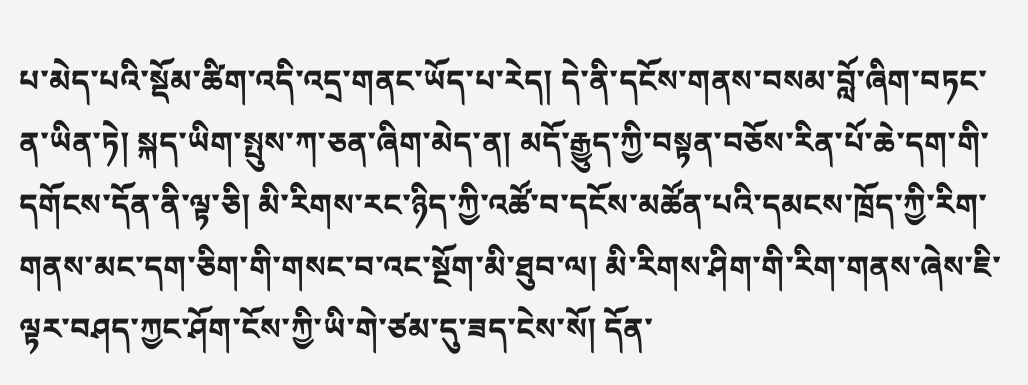པ་མེད་པའི་སྡོམ་ཚིག་འདི་འདྲ་གནང་ཡོད་པ་རེད། དེ་ནི་དངོས་གནས་བསམ་བློ་ཞིག་བཏང་ན་ཡིན་ཏེ། སྐད་ཡིག་སྤུས་ཀ་ཅན་ཞིག་མེད་ན། མདོ་རྒྱུད་ཀྱི་བསྟན་བཅོས་རིན་པོ་ཆེ་དག་གི་དགོངས་དོན་ནི་ལྟ་ཅི། མི་རིགས་རང་ཉིད་ཀྱི་འཚོ་བ་དངོས་མཚོན་པའི་དམངས་ཁྲོད་ཀྱི་རིག་གནས་མང་དག་ཅིག་གི་གསང་བ་འང་སྔོག་མི་ཐུབ་ལ། མི་རིགས་ཤིག་གི་རིག་གནས་ཞེས་ཇི་ལྟར་བཤད་ཀྱང་ཤོག་ངོས་ཀྱི་ཡི་གེ་ཙམ་དུ་ཟད་ངེས་སོ། དོན་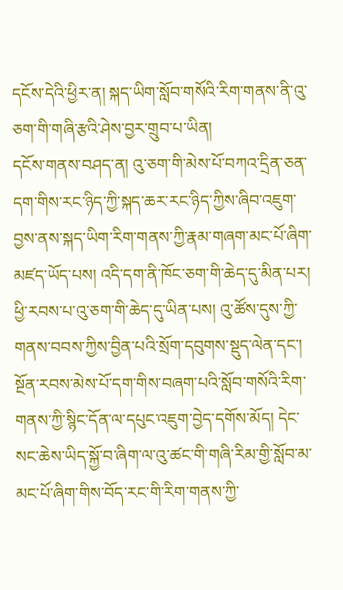དངོས་དེའི་ཕྱིར་ན། སྐད་ཡིག་སློབ་གསོའི་རིག་གནས་ནི་འུ་ཅག་གི་གཞི་རྩའི་ཤེས་བྱར་གྲུབ་པ་ཡིན།
དངོས་གནས་བཤད་ན། འུ་ཅག་གི་མེས་པོ་བཀའ་དྲིན་ཅན་དག་གིས་རང་ཉིད་ཀྱི་སྐད་ཆར་རང་ཉིད་ཀྱིས་ཞིབ་འཇུག་བྱས་ནས་སྐད་ཡིག་རིག་གནས་ཀྱི་རྣམ་གཞག་མང་པོ་ཞིག་མཛད་ཡོད་པས། འདི་དག་ནི་ཁོང་ཅག་གི་ཆེད་དུ་མིན་པར། ཕྱི་རབས་པ་འུ་ཅག་གི་ཆེད་དུ་ཡིན་པས། འུ་ཚོས་དུས་ཀྱི་གནས་བབས་ཀྱིས་བྱིན་པའི་སྲོག་དབུགས་སྡུད་ལེན་དང་། སྔོན་རབས་མེས་པོ་དག་གིས་བཞག་པའི་སློབ་གསོའི་རིག་གནས་ཀྱི་སྙིང་དོན་ལ་དཔུང་འཇུག་བྱེད་དགོས་མོད། དེང་སང་ཆེས་ཡིད་སྐྱོ་བ་ཞིག་ལ་འུ་ཚང་གི་གཞི་རིམ་གྱི་སློབ་མ་མང་པོ་ཞིག་གིས་བོད་རང་གི་རིག་གནས་ཀྱི་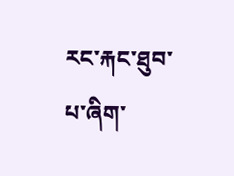རང་རྐང་ཐུབ་པ་ཞིག་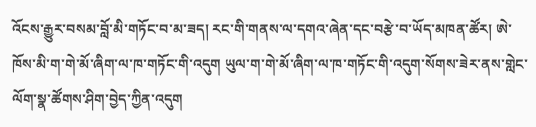འོངས་རྒྱུར་བསམ་བློ་མི་གཏོང་བ་མ་ཟད། རང་གི་གནས་ལ་དགའ་ཞེན་དང་བརྩེ་བ་ཡོད་མཁན་ཚོར། ཨེ་ཁོས་མི་ག་གེ་མོ་ཞིག་ལ་ཁ་གཏོང་གི་འདུག ཡུལ་ག་གེ་མོ་ཞིག་ལ་ཁ་གཏོང་གི་འདུག་སོགས་ཟེར་ནས་གླེང་ལོག་སྣ་ཚོགས་ཤིག་བྱེད་ཀྱིན་འདུག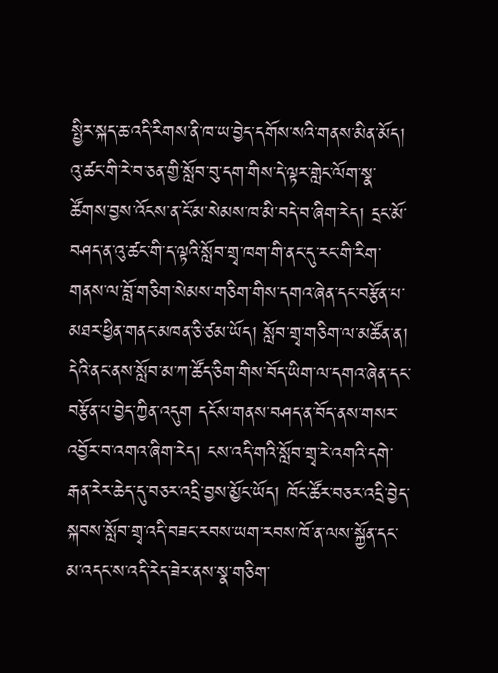སྤྱིར་སྐད་ཆ་འདི་རིགས་ནི་ཁ་ཡ་བྱེད་དགོས་སའི་གནས་མིན་མོད། འུ་ཚང་གི་རེ་བ་ཅན་གྱི་སློབ་བུ་དག་གིས་དེ་ལྟར་གླེང་ལོག་སྣ་ཚོགས་བྱས་འོངས་ན་ངོ་མ་སེམས་ཁ་མི་བདེ་བ་ཞིག་རེད། དྲང་མོ་བཤད་ན་འུ་ཚང་གི་ད་ལྟའི་སློབ་གྲྭ་ཁག་གི་ནང་དུ་རང་གི་རིག་གནས་ལ་བློ་གཅིག་སེམས་གཅིག་གིས་དགའ་ཞེན་དང་བརྩོན་པ་མཐར་ཕྱིན་གནང་མཁན་ཅི་ཙམ་ཡོད། སློབ་གྲྭ་གཅིག་ལ་མཚོན་ན། དེའི་ནང་ནས་སློབ་མ་ཀ་ཚོད་ཅིག་གིས་བོད་ཡིག་ལ་དགའ་ཞེན་དང་བརྩོན་པ་བྱེད་ཀྱིན་འདུག དངོས་གནས་བཤད་ན་བོད་ནས་གསར་འབྱོར་བ་འགའ་ཞིག་རེད། ངས་འདི་གའི་སློབ་གྲྭ་རེ་འགའི་དགེ་རྒན་རེར་ཆེད་དུ་བཅར་འདྲི་བྱས་མྱོང་ཡོད། ཁོང་ཚོར་བཅར་འདྲི་བྱེད་སྐབས་སློབ་གྲྭ་འདི་བཟང་རབས་ཡག་རབས་ཁོ་ན་ལས་སྐྱོན་དང་མ་འདང་ས་འདི་རེད་ཟེར་ནས་སྣ་གཅིག་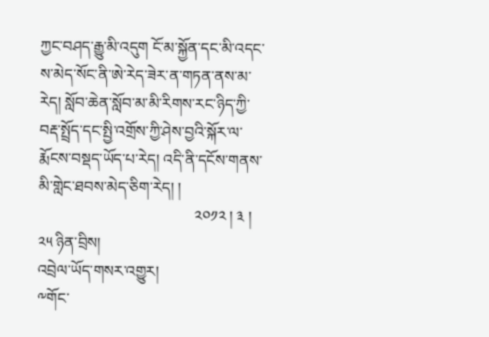ཀྱང་བཤད་རྒྱུ་མི་འདུག ངོ་མ་སྐྱོན་དང་མི་འདང་ས་མེད་སོང་ནི་ཨེ་རེད་ཟེར་ན་གཏན་ནས་མ་རེད། སློབ་ཆེན་སློབ་མ་མི་རིགས་རང་ཉིད་ཀྱི་བརྡ་སྤྲོད་དང་སྤྱི་འགྲོས་ཀྱི་ཤེས་བྱའི་སྐོར་ལ་རྨོངས་བསྡད་ཡོད་པ་རེད། འདི་ནི་དངོས་གནས་མི་གླེང་ཐབས་མེད་ཅིག་རེད། །
                                        ༢༠༡༢ ། ༣ ། ༢༥ ཉིན་བྲིས།
འབྲེལ་ཡོད་གསར་འགྱུར།
༸གོང་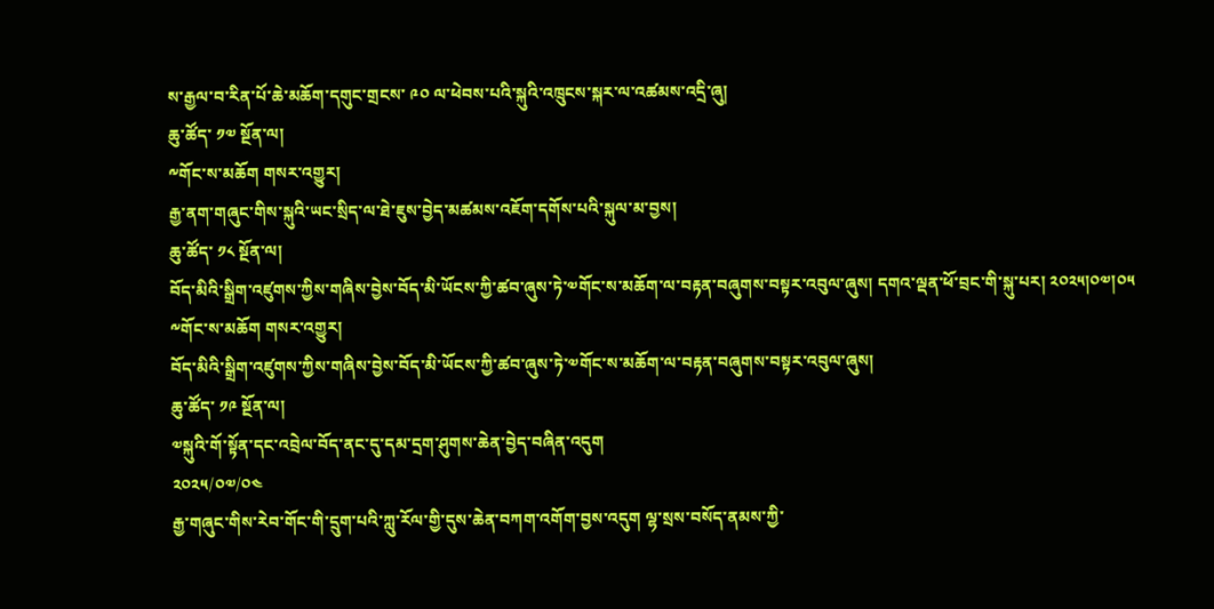ས་རྒྱལ་བ་རིན་པོ་ཆེ་མཆོག་དགུང་གྲངས་ ༩༠ ལ་ཕེབས་པའི་སྐུའི་འཁྲུངས་སྐར་ལ་འཚམས་འདྲི་ཞུ།
ཆུ་ཚོད་ ༡༧ སྔོན་ལ།
༸གོང་ས་མཆོག གསར་འགྱུར།
རྒྱ་ནག་གཞུང་གིས་སྐུའི་ཡང་སྲིད་ལ་ཐེ་ཇུས་བྱེད་མཚམས་འཇོག་དགོས་པའི་སྐུལ་མ་བྱས།
ཆུ་ཚོད་ ༡༨ སྔོན་ལ།
བོད་མིའི་སྒྲིག་འཛུགས་ཀྱིས་གཞིས་བྱེས་བོད་མི་ཡོངས་ཀྱི་ཚབ་ཞུས་ཏེ་༧གོང་ས་མཆོག་ལ་བརྟན་བཞུགས་བསྟར་འབུལ་ཞུས། དགའ་ལྡན་ཕོ་བྲང་གི་སྐུ་པར། ༢༠༢༥།༠༧།༠༥
༸གོང་ས་མཆོག གསར་འགྱུར།
བོད་མིའི་སྒྲིག་འཛུགས་ཀྱིས་གཞིས་བྱེས་བོད་མི་ཡོངས་ཀྱི་ཚབ་ཞུས་ཏེ་༧གོང་ས་མཆོག་ལ་བརྟན་བཞུགས་བསྟར་འབུལ་ཞུས།
ཆུ་ཚོད་ ༡༩ སྔོན་ལ།
༧སྐུའི་གོ་སྟོན་དང་འབྲེལ་བོད་ནང་དུ་དམ་དྲག་ཤུགས་ཆེན་བྱེད་བཞིན་འདུག
༢༠༢༥/༠༧/༠༤
རྒྱ་གཞུང་གིས་རེབ་གོང་གི་དྲུག་པའི་ཀླུ་རོལ་གྱི་དུས་ཆེན་བཀག་འགོག་བྱས་འདུག ལྷ་སྲས་བསོད་ནམས་ཀྱི་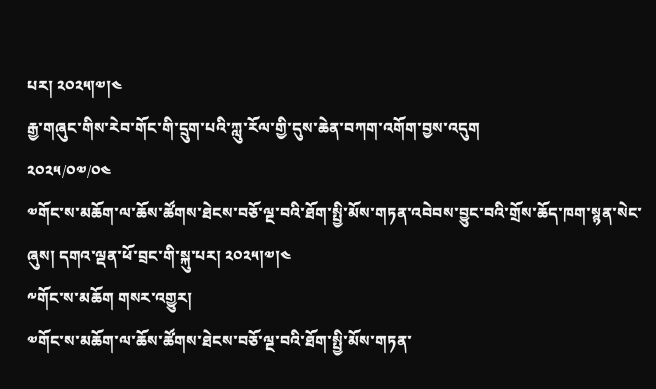པར། ༢༠༢༥།༧།༤
རྒྱ་གཞུང་གིས་རེབ་གོང་གི་དྲུག་པའི་ཀླུ་རོལ་གྱི་དུས་ཆེན་བཀག་འགོག་བྱས་འདུག
༢༠༢༥/༠༧/༠༤
༧གོང་ས་མཆོག་ལ་ཆོས་ཚོགས་ཐེངས་བཅོ་ལྔ་བའི་ཐོག་སྤྱི་མོས་གཏན་འབེབས་བྱུང་བའི་གྲོས་ཆོད་ཁག་སྙན་སེང་ཞུས། དགའ་ལྡན་ཕོ་བྲང་གི་སྐུ་པར། ༢༠༢༥།༧།༤
༸གོང་ས་མཆོག གསར་འགྱུར།
༧གོང་ས་མཆོག་ལ་ཆོས་ཚོགས་ཐེངས་བཅོ་ལྔ་བའི་ཐོག་སྤྱི་མོས་གཏན་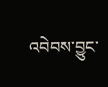འབེབས་བྱུང་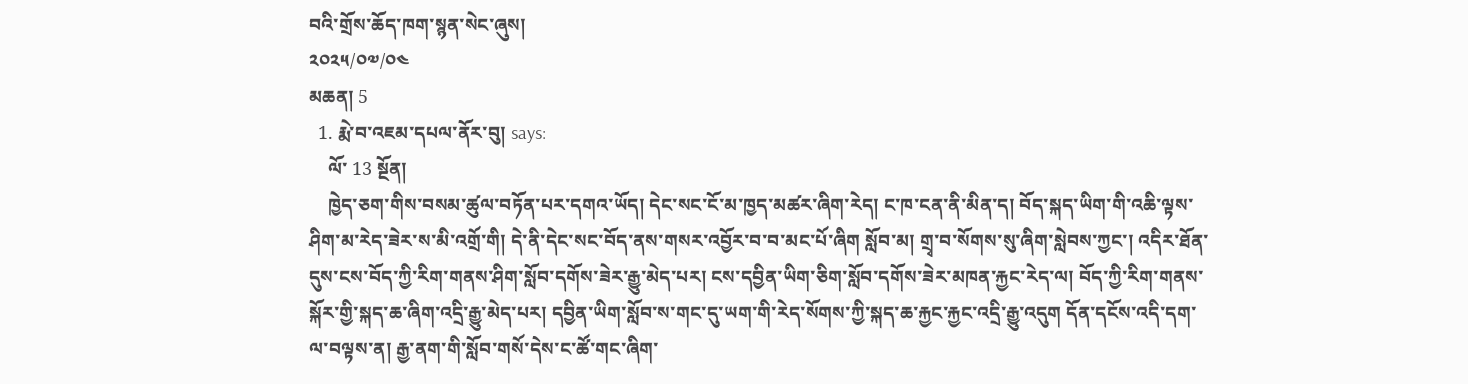བའི་གྲོས་ཆོད་ཁག་སྙན་སེང་ཞུས།
༢༠༢༥/༠༧/༠༤
མཆན། 5
  1. རྨེ་བ་འཇམ་དཔལ་ནོར་བུ། says:
    ལོ་ 13 སྔོན།
    ཁྱེད་ཅག་གིས་བསམ་ཚུལ་བཏོན་པར་དགའ་ཡོད། དེང་སང་ངོ་མ་ཁྱད་མཚར་ཞིག་རེད། ང་ཁ་ངན་ནི་མིན་ད། བོད་སྐད་ཡིག་གི་འཆི་ལྟས་ཤིག་མ་རེད་ཟེར་ས་མི་འགྲོ་གི། དེ་ནི་དེང་སང་བོད་ནས་གསར་འབྱོར་བ་བ་མང་པོ་ཞིག སློབ་མ། གྲྭ་བ་སོགས་སུ་ཞིག་སླེབས་ཀྱང་། འདིར་ཐོན་དུས་ངས་བོད་ཀྱི་རིག་གནས་ཤིག་སློབ་དགོས་ཟེར་རྒྱུ་མེད་པར། ངས་དབྱིན་ཡིག་ཅིག་སློབ་དགོས་ཟེར་མཁན་རྐྱང་རེད་ལ། བོད་ཀྱི་རིག་གནས་སྐོར་གྱི་སྐད་ཆ་ཞིག་འདྲི་རྒྱུ་མེད་པར། དབྱིན་ཡིག་སློབ་ས་གང་དུ་ཡག་གི་རེད་སོགས་ཀྱི་སྐད་ཆ་རྐྱང་རྐྱང་འདྲི་རྒྱུ་འདུག དོན་དངོས་འདི་དག་ལ་བལྟས་ན། རྒྱ་ནག་གི་སློབ་གསོ་དེས་ང་ཚོ་གང་ཞིག་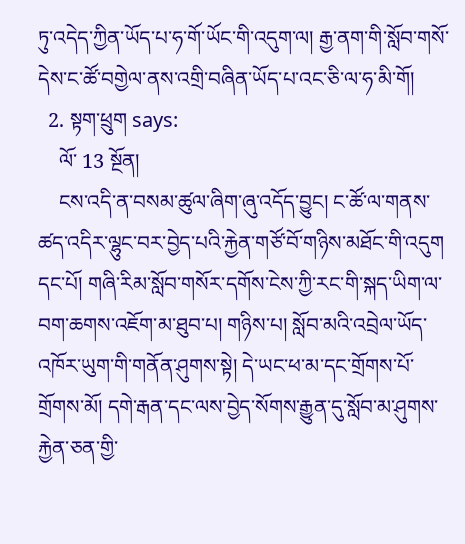ཏུ་འདེད་ཀྱིན་ཡོད་པ་ཧ་གོ་ཡོང་གི་འདུག་ལ། རྒྱ་ནག་གི་སློབ་གསོ་དེས་ང་ཚོ་བགྱེལ་ནས་འགྲི་བཞིན་ཡོད་པ་འང་ཅི་ལ་ཧ་མི་གོ།
  2. སྟག་ཕྲུག says:
    ལོ་ 13 སྔོན།
    ངས་འདི་ན་བསམ་ཚུལ་ཞིག་ཞུ་འདོད་བྱུང། ང་ཚོ་ལ་གནས་ཚད་འདིར་ལྷུང་བར་བྱེད་པའི་རྐྱེན་གཙོ་བོ་གཉིས་མཐོང་གི་འདུག དང་པོ། གཞི་རིམ་སློབ་གསོར་དགོས་ངེས་ཀྱི་རང་གི་སྐད་ཡིག་ལ་བག་ཆགས་འཇོག་མ་ཐུབ་པ། གཉིས་པ། སློབ་མའི་འབྲེལ་ཡོད་འཁོར་ཡུག་གི་གནོན་ཤུགས་སྟེ། དེ་ཡང་ཕ་མ་དང་གྲོགས་པོ་གྲོགས་མོ། དགེ་རྒན་དང་ལས་བྱེད་སོགས་རྒྱུན་དུ་སློབ་མ་ཤུགས་རྐྱེན་ཅན་གྱི་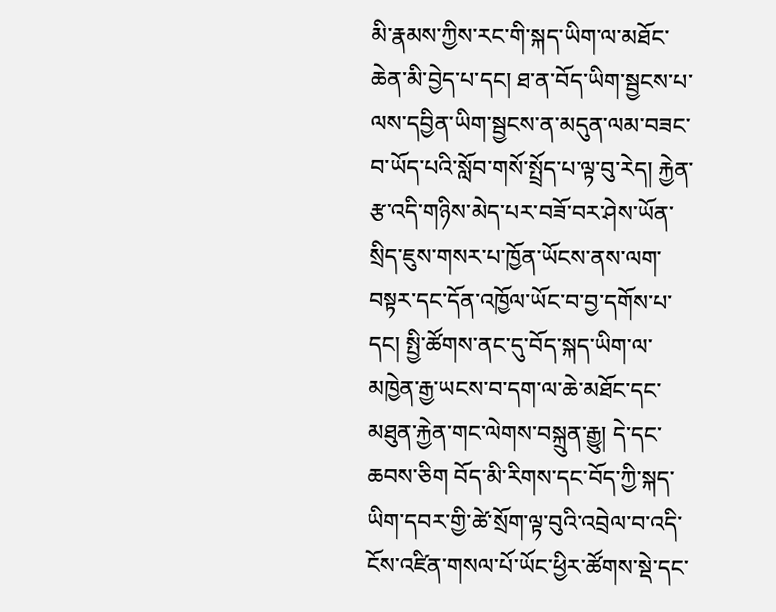མི་རྣམས་ཀྱིས་རང་གི་སྐད་ཡིག་ལ་མཐོང་ཆེན་མི་བྱེད་པ་དང། ཐ་ན་བོད་ཡིག་སྦྱངས་པ་ལས་དབྱིན་ཡིག་སྦྱངས་ན་མདུན་ལམ་བཟང་བ་ཡོད་པའི་སློབ་གསོ་སྤྲོད་པ་ལྟ་བུ་རེད། རྐྱེན་རྩ་འདི་གཉིས་མེད་པར་བཟོ་བར་ཤེས་ཡོན་སྲིད་ཇུས་གསར་པ་ཁྱོན་ཡོངས་ནས་ལག་བསྟར་དང་དོན་འཁྱོལ་ཡོང་བ་བྱ་དགོས་པ་དང། སྤྱི་ཚོགས་ནང་དུ་བོད་སྐད་ཡིག་ལ་མཁྱེན་རྒྱ་ཡངས་བ་དག་ལ་ཆེ་མཐོང་དང་མཐུན་རྐྱེན་གང་ལེགས་བསྐྲུན་རྒྱུ། དེ་དང་ཆབས་ཅིག བོད་མི་རིགས་དང་བོད་ཀྱི་སྐད་ཡིག་དབར་གྱི་ཚེ་སྲོག་ལྟ་བུའི་འབྲེལ་བ་འདི་ངོས་འཛིན་གསལ་པོ་ཡོང་ཕྱིར་ཚོགས་སྡེ་དང་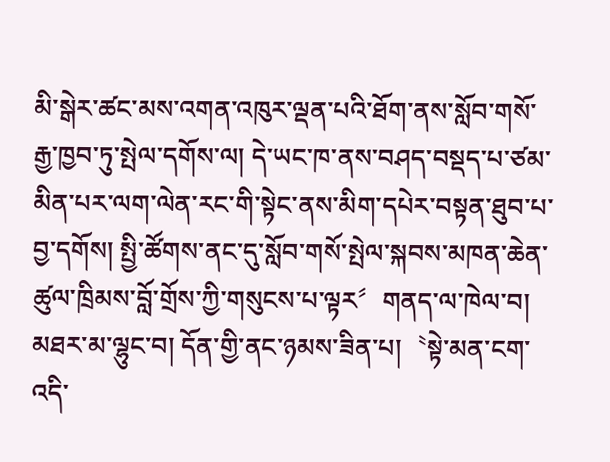མི་སྒེར་ཚང་མས་འགན་འཁུར་ལྡན་པའི་ཐོག་ནས་སློབ་གསོ་རྒྱ་ཁྱབ་ཏུ་སྤེལ་དགོས་ལ། དེ་ཡང་ཁ་ནས་བཤད་བསྡད་པ་ཙམ་མིན་པར་ལག་ལེན་རང་གི་སྟེང་ནས་མིག་དཔེར་བསྟན་ཐུབ་པ་བྱ་དགོས། སྤྱི་ཚོགས་ནང་དུ་སློབ་གསོ་སྤེལ་སྐབས་མཁན་ཆེན་ཚུལ་ཁྲིམས་བློ་གྲོས་ཀྱི་གསུངས་པ་ལྟར〞གནད་ལ་ཁེལ་བ། མཐར་མ་ལྷུང་བ། དོན་གྱི་ནང་ཉམས་ཟིན་པ།〝སྟེ་མན་ངག་འདི་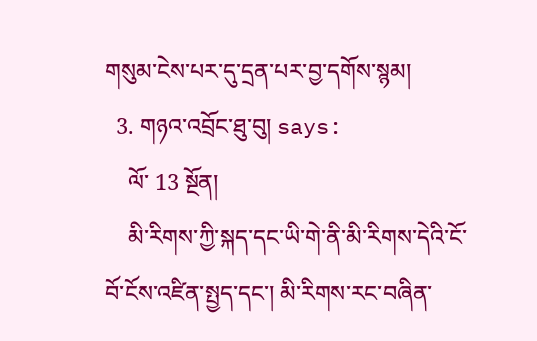གསུམ་ངེས་པར་དུ་དྲན་པར་བྱ་དགོས་སྙམ།
  3. གཉའ་འབྲོང་ཐུ་བུ། says:
    ལོ་ 13 སྔོན།
    མི་རིགས་ཀྱི་སྐད་དང་ཡི་གེ་ནི་མི་རིགས་དེའི་ངོ་བོ་ངོས་འཛིན་སྤྱད་དང་། མི་རིགས་རང་བཞིན་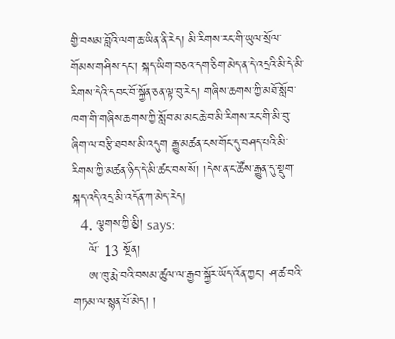གྱི་བསམ་བློའི་ལག་ཆ་ཡིན་ནི་རེད། མི་རིགས་རང་གི་ཡུལ་སྲོལ་གོམས་གཤིས་དང་། སྐད་ཡིག་བཅའ་དག་ཅིག་མེད་ན་དེ་འདྲའི་མི་དེ་མི་རིགས་དེའི་དབང་བོ་སྐྱོན་ཅན་ལྟ་བུ་རེད། གཞིས་ཆགས་ཀྱི་མཐོ་སློབ་ཁག་གི་གཞིས་ཆགས་ཀྱི་སློབ་མ་མང་ཆེ་བ་མི་རིགས་རང་གི་མི་བུ་ཞིག་ལ་བརྩི་ཐབས་མི་འདུག རྒྱུ་མཚན་ངས་གོང་དུ་བཤད་པའི་མི་རིགས་ཀྱི་མཚན་ཉིད་དེ་མི་ཚང་བས་སོ། །དེས་ན་ང་ཚོས་རྒྱུན་དུ་སྡུག་སྐད་འདི་འདྲ་མི་འདོན་ཀ་མེད་རེད།
  4. ལྕགས་ཀྱི་མྱི། says:
    ལོ་ 13 སྔོན།
    ཨ་ཁུ་རྨེ་བའི་བསམ་ཚུལ་ལ་རྒྱབ་སྐྱོར་ཡོད་འོན་ཀྱང་། ཤ་ཚ་བའི་གཏམ་ལ་སྙན་པོ་མེད། །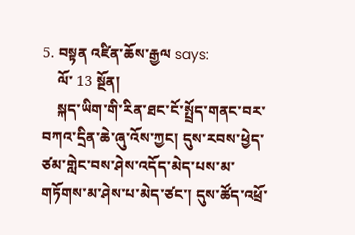5. བསྟན འཛིན་ཆོས་རྒྱལ says:
    ལོ་ 13 སྔོན།
    སྐད་ཡིག་གི་རིན་ཐང་ངོ་སྤྲོད་གནང་བར་བཀའ་དྲིན་ཆེ་ཞུ་འོས་ཀྱང། དུས་རབས་ཕྱེད་ཙམ་གླེང་བས་ཤེས་འདོད་མེད་པས་མ་གཏོགས་མ་ཤེས་པ་མེད་ཙང་། དུས་ཚོད་འཕྲོ་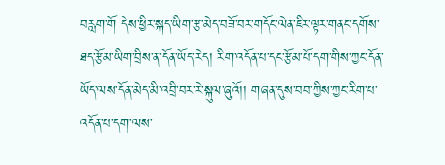བརླག་གོ དེས་ཕྱིར་སྐད་ཡིག་རྩ་མེད་བཟོ་བར་གདོང་ལེན་ཇིར་ལྟར་གནང་དགོས་ཐད་རྩོམ་ཡིག་བྲིས་ན་དོན་ཡོད་རེད། རིག་འདོན་པ་དང་རྩོམ་པོ་དག་གིས་ཀྱང་དོན་ཡོད་ལས་དོན་མེད་མི་འབྲི་བར་རེ་སྐུལ་ཞུའོ།། གཞན་དུས་བབ་ཀྱིས་ཀྱང་རིག་པ་འདོན་པ་དག་ལས་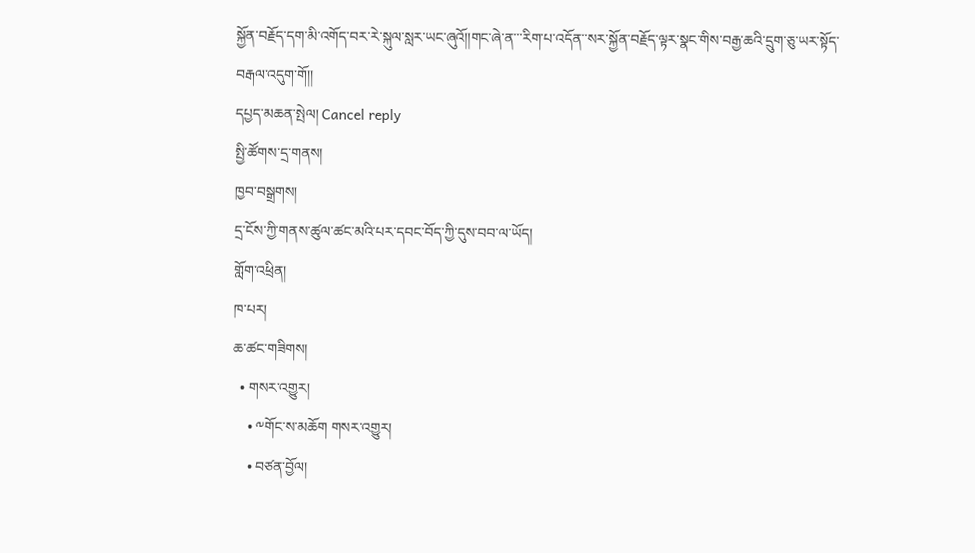སྐྱོན་བརྗོད་དག་མི་འགོད་བར་རེ་སྐུལ་སླར་ཡང་ཞུའོ།།གང་ཞེ་ན་་་རིག་པ་འདོན་་སར་སྐྱོན་བརྗོད་ལྟར་སྣང་གིས་བརྒྱ་ཆའི་དྲུག་ཅུ་ཡར་སྟོད་བརྒལ་འདུག་གོ།།
དཔྱད་མཆན་སྤེལ། Cancel reply
སྤྱི་ཚོགས་དྲ་གནས།
ཁྱབ་བསྒྲགས།
དྲ་ངོས་ཀྱི་གནས་ཚུལ་ཚང་མའི་པར་དབང་བོད་ཀྱི་དུས་བབ་ལ་ཡོད།
གློག་འཕྲིན།
ཁ་པར།
ཆ་ཚང་གཟིགས།
  • གསར་འགྱུར།
    • ༸གོང་ས་མཆོག གསར་འགྱུར།
    • བཙན་བྱོལ།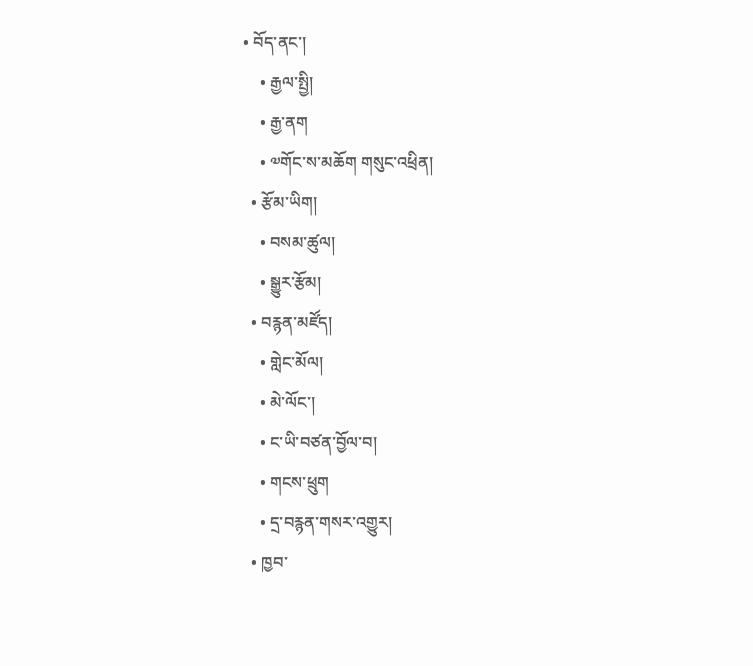• བོད་ནང་།
    • རྒྱལ་སྤྱི།
    • རྒྱ་ནག
    • ༧གོང་ས་མཆོག གསུང་འཕྲིན།
  • རྩོམ་ཡིག།
    • བསམ་ཚུལ།
    • སྒྱུར་རྩོམ།
  • བརྙན་མཛོད།
    • གླེང་མོལ།
    • མེ་ལོང་།
    • ང་ཡི་བཙན་བྱོལ་བ།
    • གངས་ཕྲུག
    • དྲ་བརྙན་གསར་འགྱུར།
  • ཁྱབ་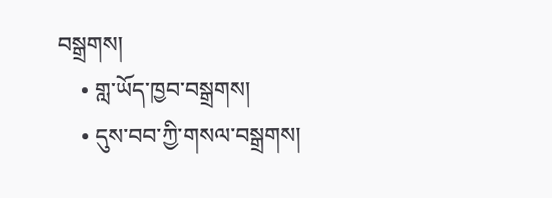བསྒྲགས།
    • གླ་ཡོད་ཁྱབ་བསྒྲགས།
    • དུས་བབ་ཀྱི་གསལ་བསྒྲགས།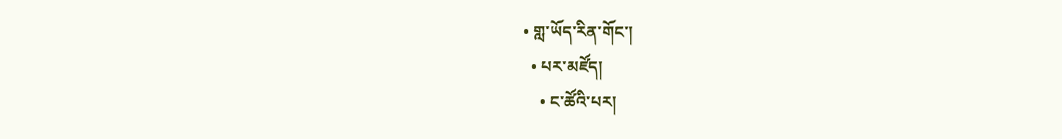• གླ་ཡོད་རིན་གོང་།
  • པར་མཛོད།
    • ང་ཚོའི་པར།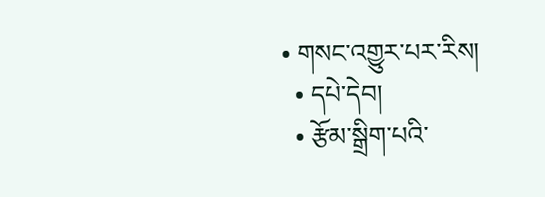• གསང་འགྱུར་པར་རིས།
  • དཔེ་དེབ།
  • རྩོམ་སྒྲིག་པའི་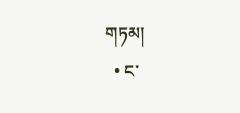གཏམ།
  • ང་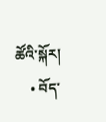ཚོའི་སྐོར།
    • བོད་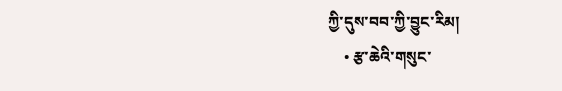ཀྱི་དུས་བབ་ཀྱི་བྱུང་རིམ།
    • རྩ་ཆེའི་གསུང་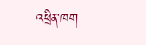འཕྲིན་ཁག